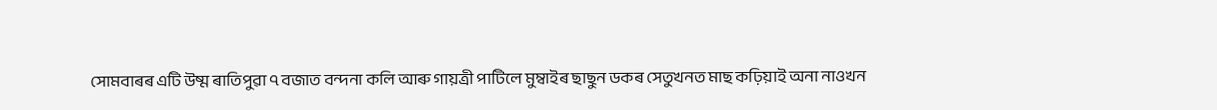সোমবাৰৰ এটি উষ্ম ৰাতিপুৱা ৭ বজাত বন্দনা কলি আৰু গায়ত্ৰী পাটিলে মুম্বাইৰ ছাছুন ডকৰ সেতুখনত মাছ কঢ়িয়াই অনা নাওখন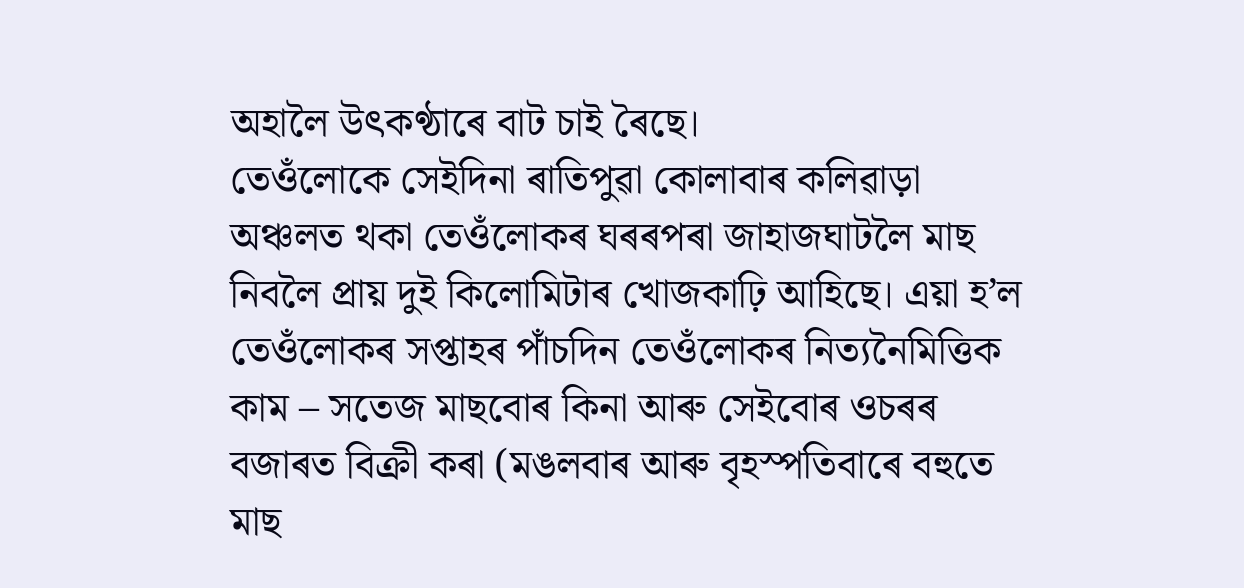অহালৈ উৎকণ্ঠাৰে বাট চাই ৰৈছে।
তেওঁলোকে সেইদিনা ৰাতিপুৱা কোলাবাৰ কলিৱাড়া অঞ্চলত থকা তেওঁলোকৰ ঘৰৰপৰা জাহাজঘাটলৈ মাছ নিবলৈ প্ৰায় দুই কিলোমিটাৰ খোজকাঢ়ি আহিছে। এয়া হ’ল তেওঁলোকৰ সপ্তাহৰ পাঁচদিন তেওঁলোকৰ নিত্যনৈমিত্তিক কাম – সতেজ মাছবোৰ কিনা আৰু সেইবোৰ ওচৰৰ বজাৰত বিক্ৰী কৰা (মঙলবাৰ আৰু বৃহস্পতিবাৰে বহুতে মাছ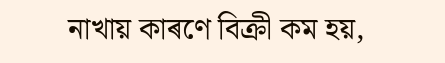নাখায় কাৰণে বিক্ৰী কম হয়,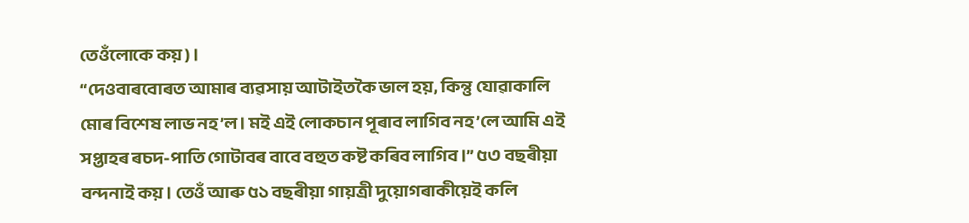তেওঁলোকে কয়)।
“দেওবাৰবোৰত আমাৰ ব্যৱসায় আটাইতকৈ ভাল হয়, কিন্তু যোৱাকালি মোৰ বিশেষ লাভ নহ’ল। মই এই লোকচান পূৰাব লাগিব নহ’লে আমি এই সপ্তাহৰ ৰচদ-পাতি গোটাবৰ বাবে বহুত কষ্ট কৰিব লাগিব।” ৫৩ বছৰীয়া বন্দনাই কয়। তেওঁ আৰু ৫১ বছৰীয়া গায়ত্ৰী দুয়োগৰাকীয়েই কলি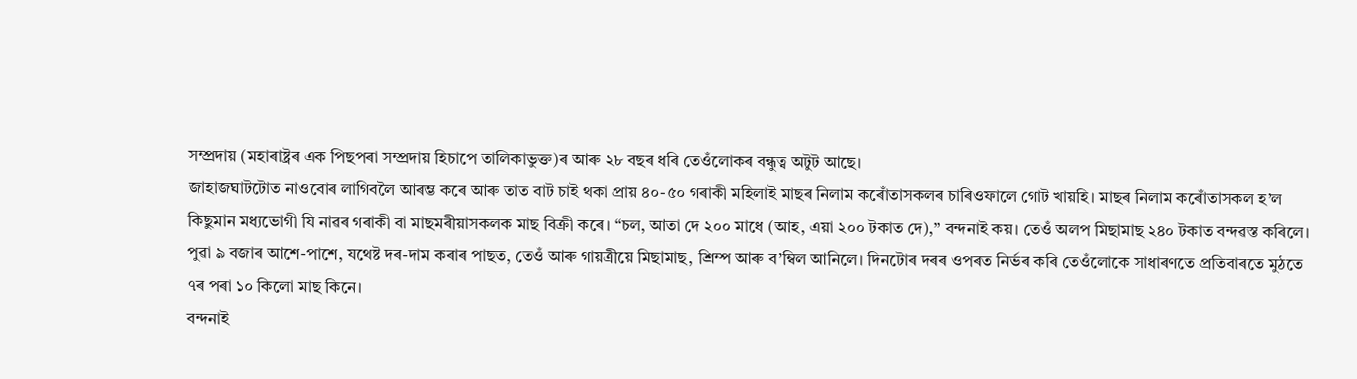সম্প্ৰদায় (মহাৰাষ্ট্ৰৰ এক পিছপৰা সম্প্ৰদায় হিচাপে তালিকাভুক্ত)ৰ আৰু ২৮ বছৰ ধৰি তেওঁলোকৰ বন্ধুত্ব অটুট আছে।
জাহাজঘাটটোত নাওবোৰ লাগিবলৈ আৰম্ভ কৰে আৰু তাত বাট চাই থকা প্ৰায় ৪০-৫০ গৰাকী মহিলাই মাছৰ নিলাম কৰোঁতাসকলৰ চাৰিওফালে গোট খায়হি। মাছৰ নিলাম কৰোঁতাসকল হ’ল কিছুমান মধ্যভোগী যি নাৱৰ গৰাকী বা মাছমৰীয়াসকলক মাছ বিক্ৰী কৰে। “চল, আতা দে ২০০ মাধে (আহ, এয়া ২০০ টকাত দে),” বন্দনাই কয়। তেওঁ অলপ মিছামাছ ২৪০ টকাত বন্দৱস্ত কৰিলে। পুৱা ৯ বজাৰ আশে-পাশে, যথেষ্ট দৰ-দাম কৰাৰ পাছত, তেওঁ আৰু গায়ত্ৰীয়ে মিছামাছ, শ্ৰিম্প আৰু ব’ম্বিল আনিলে। দিনটোৰ দৰৰ ওপৰত নিৰ্ভৰ কৰি তেওঁলোকে সাধাৰণতে প্ৰতিবাৰতে মুঠতে ৭ৰ পৰা ১০ কিলো মাছ কিনে।
বন্দনাই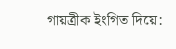গায়ত্ৰীক ইংগিত দিয়ে: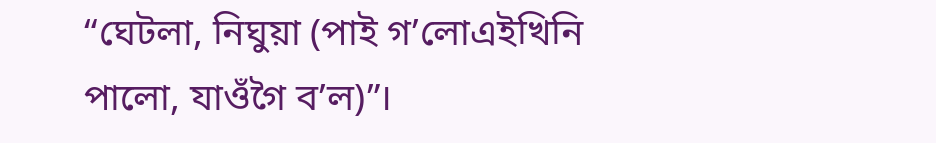“ঘেটলা, নিঘুয়া (পাই গ’লোএইখিনি পালো, যাওঁগৈ ব’ল)”।